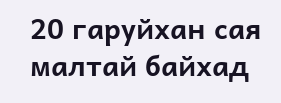20 гаруйхан сая малтай байхад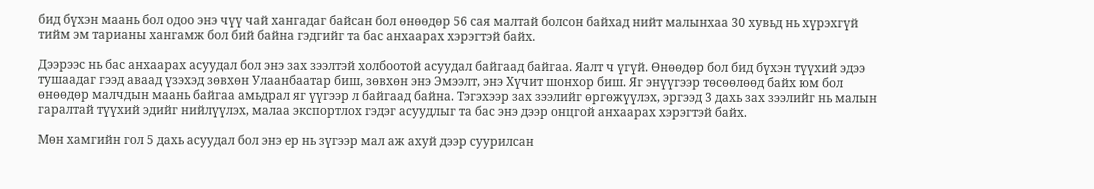бид бүхэн маань бол одоо энэ чүү чай хангадаг байсан бол өнөөдөр 56 сая малтай болсон байхад нийт малынхаа 30 хувьд нь хүрэхгүй тийм эм тарианы хангамж бол бий байна гэдгийг та бас анхаарах хэрэгтэй байх.

Дээрээс нь бас анхаарах асуудал бол энэ зах зээлтэй холбоотой асуудал байгаад байгаа. Яалт ч үгүй. Өнөөдөр бол бид бүхэн түүхий эдээ тушаадаг гээд аваад үзэхэд зөвхөн Улаанбаатар биш, зөвхөн энэ Эмээлт, энэ Хүчит шонхор биш. Яг энүүгээр төсөөлөөд байх юм бол өнөөдөр малчдын маань байгаа амьдрал яг үүгээр л байгаад байна. Тэгэхээр зах зээлийг өргөжүүлэх, эргээд 3 дахь зах зээлийг нь малын гаралтай түүхий эдийг нийлүүлэх, малаа экспортлох гэдэг асуудлыг та бас энэ дээр онцгой анхаарах хэрэгтэй байх.

Мөн хамгийн гол 5 дахь асуудал бол энэ ер нь зүгээр мал аж ахуй дээр суурилсан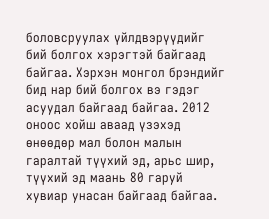боловсруулах үйлдвэрүүдийг бий болгох хэрэгтэй байгаад байгаа. Хэрхэн монгол брэндийг бид нар бий болгох вэ гэдэг асуудал байгаад байгаа. 2012 оноос хойш аваад үзэхэд өнөөдөр мал болон малын гаралтай түүхий эд, арьс шир, түүхий эд маань 80 гаруй хувиар унасан байгаад байгаа.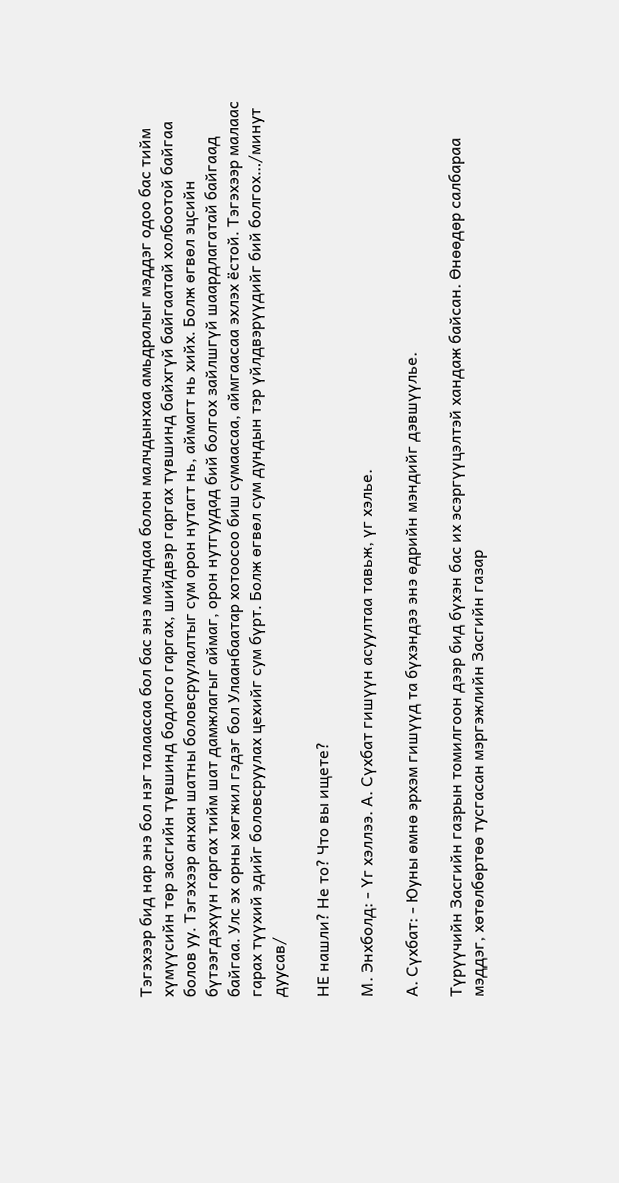Тэгэхээр бид нар энэ бол нэг талаасаа бол бас энэ малчдаа болон малчдынхаа амьдралыг мэддэг одоо бас тийм хүмүүсийн төр засгийн түвшинд бодлого гаргах, шийдвэр гаргах түвшинд байхгүй байгаатай холбоотой байгаа болов уу. Тэгэхээр анхан шатны боловсруулалтыг сум орон нутагт нь, аймагт нь хийх. Болж өгвөл эцсийн бүтээгдэхүүн гаргах тийм шат дамжлагыг аймаг, орон нутгуудад бий болгох зайлшгүй шаардлагатай байгаад байгаа. Улс эх орны хөгжил гэдэг бол Улаанбаатар хотоосоо биш сумаасаа, аймгаасаа эхлэх ёстой. Тэгэхээр малаас гарах түүхий эдийг боловсруулах цехийг сум бүрт. Болж өгвөл сум дундын тэр үйлдвэрүүдийг бий болгох…/минут дуусав/

НЕ нашли? Не то? Что вы ищете?

М. Энхболд: - Үг хэллээ. А. Сүхбат гишүүн асуултаа тавьж, үг хэлье.

А. Сүхбат: - Юуны өмнө эрхэм гишүүд та бүхэндээ энэ өдрийн мэндийг дэвшүүлье.

Түрүүчийн Засгийн газрын томилгоон дээр бид бүхэн бас их эсэргүүцэлтэй хандаж байсан. Өнөөдөр салбараа мэддэг, хөтөлбөртөө тусгасан мэргэжлийн Засгийн газар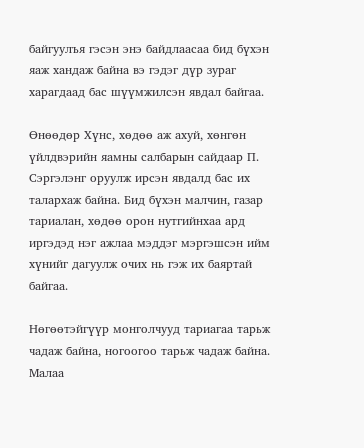байгуулъя гэсэн энэ байдлаасаа бид бүхэн яаж хандаж байна вэ гэдэг дүр зураг харагдаад бас шүүмжилсэн явдал байгаа.

Өнөөдөр Хүнс, хөдөө аж ахуй, хөнгөн үйлдвэрийн яамны салбарын сайдаар П. Сэргэлэнг оруулж ирсэн явдалд бас их талархаж байна. Бид бүхэн малчин, газар тариалан, хөдөө орон нутгийнхаа ард иргэдэд нэг ажлаа мэддэг мэргэшсэн ийм хүнийг дагуулж очих нь гэж их баяртай байгаа.

Нөгөөтэйгүүр монголчууд тариагаа тарьж чадаж байна, ногоогоо тарьж чадаж байна. Малаа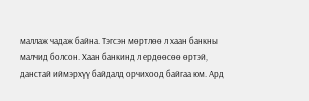маллаж чадаж байна. Тэгсэн мөртлөө л хаан банкны малчид болсон. Хаан банкинд л ердөөсөө өртэй, данстай иймэрхүү байдалд орчихоод байгаа юм. Ард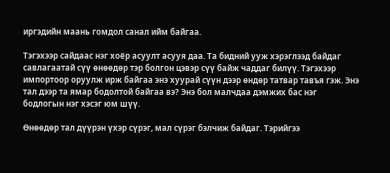иргэдийн маань гомдол санал ийм байгаа.

Тэгэхээр сайдаас нэг хоёр асуулт асууя даа. Та бидний ууж хэрэглээд байдаг савлагаатай сүү өнөөдөр тэр болгон цэвэр сүү байж чаддаг билүү. Тэгэхээр импортоор оруулж ирж байгаа энэ хуурай сүүн дээр өндөр татвар тавъя гэж. Энэ тал дээр та ямар бодолтой байгаа вэ? Энэ бол малчдаа дэмжих бас нэг бодлогын нэг хэсэг юм шүү.

Өнөөдөр тал дүүрэн үхэр сүрэг, мал сүрэг бэлчиж байдаг. Тэрийгээ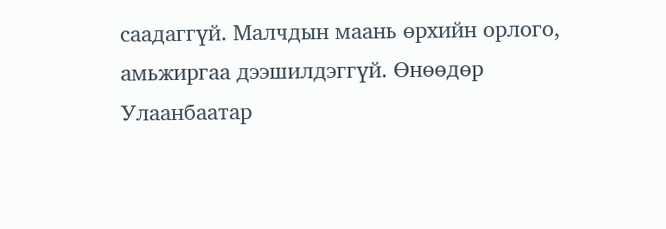саадаггүй. Малчдын маань өрхийн орлого, амьжиргаа дээшилдэггүй. Өнөөдөр Улаанбаатар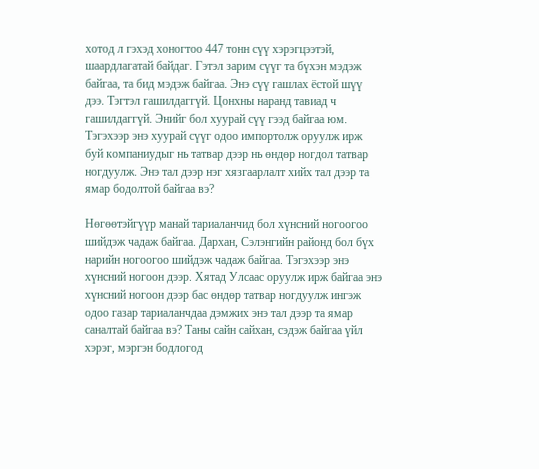хотод л гэхэд хоногтоо 447 тонн сүү хэрэгцээтэй, шаардлагатай байдаг. Гэтэл зарим сүүг та бүхэн мэдэж байгаа, та бид мэдэж байгаа. Энэ сүү гашлах ёстой шүү дээ. Тэгтэл гашилдаггүй. Цонхны наранд тавиад ч гашилдаггүй. Энийг бол хуурай сүү гээд байгаа юм. Тэгэхээр энэ хуурай сүүг одоо импортолж оруулж ирж буй компаниудыг нь татвар дээр нь өндөр ногдол татвар ногдуулж. Энэ тал дээр нэг хязгаарлалт хийх тал дээр та ямар бодолтой байгаа вэ?

Нөгөөтэйгүүр манай тариаланчид бол хүнсний ногоогоо шийдэж чадаж байгаа. Дархан, Сэлэнгийн районд бол бүх нарийн ногоогоо шийдэж чадаж байгаа. Тэгэхээр энэ хүнсний ногоон дээр. Хятад Улсаас оруулж ирж байгаа энэ хүнсний ногоон дээр бас өндөр татвар ногдуулж ингэж одоо газар тариаланчдаа дэмжих энэ тал дээр та ямар саналтай байгаа вэ? Таны сайн сайхан, сэдэж байгаа үйл хэрэг, мэргэн бодлогод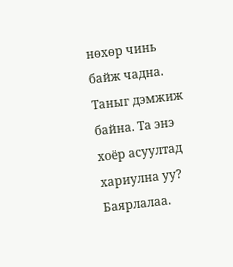нөхөр чинь байж чадна. Таныг дэмжиж байна. Та энэ хоёр асуултад хариулна уу? Баярлалаа.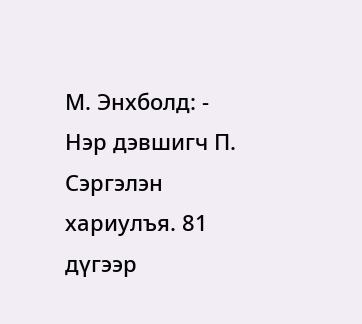М. Энхболд: - Нэр дэвшигч П. Сэргэлэн хариулъя. 81 дүгээр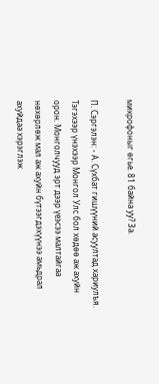микрофоныг өгье. 81 байна уу? За.

П. Сэргэлэн: - А. Сүхбат гишүүний асуултад хариулъя. Тэгэхээр үнэхээр Монгол Улс бол хөдөө аж ахуйн орон. Монголчууд эрт дээр үеэсээ малтайгаа нөхөрлөж мал аж ахуйн бүтээгдэхүүнээ амьдрал ахуйдаа хэрэглэж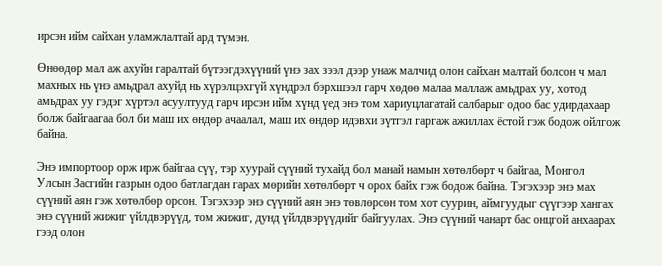ирсэн ийм сайхан уламжлалтай ард түмэн.

Өнөөдөр мал аж ахуйн гаралтай бүтээгдэхүүний үнэ зах зээл дээр унаж малчид олон сайхан малтай болсон ч мал махных нь үнэ амьдрал ахуйд нь хүрэлцэхгүй хүндрэл бэрхшээл гарч хөдөө малаа маллаж амьдрах уу, хотод амьдрах уу гэдэг хүртэл асуултууд гарч ирсэн ийм хүнд үед энэ том хариуцлагатай салбарыг одоо бас удирдахаар болж байгаагаа бол би маш их өндөр ачаалал, маш их өндөр идэвхи зүтгэл гаргаж ажиллах ёстой гэж бодож ойлгож байна.

Энэ импортоор орж ирж байгаа сүү, тэр хуурай сүүний тухайд бол манай намын хөтөлбөрт ч байгаа, Монгол Улсын Засгийн газрын одоо батлагдан гарах мөрийн хөтөлбөрт ч орох байх гэж бодож байна. Тэгэхээр энэ мах сүүний аян гэж хөтөлбөр орсон. Тэгэхээр энэ сүүний аян энэ төвлөрсөн том хот суурин, аймгуудыг сүүгээр хангах энэ сүүний жижиг үйлдвэрүүд, том жижиг, дунд үйлдвэрүүдийг байгуулах. Энэ сүүний чанарт бас онцгой анхаарах гээд олон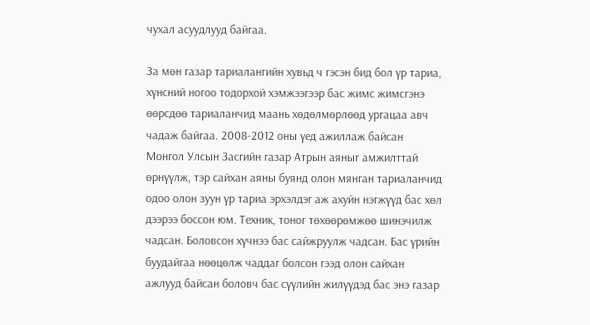чухал асуудлууд байгаа.

За мөн газар тариалангийн хувьд ч гэсэн бид бол үр тариа, хүнсний ногоо тодорхой хэмжээгээр бас жимс жимсгэнэ өөрсдөө тариаланчид маань хөдөлмөрлөөд ургацаа авч чадаж байгаа. 2008-2012 оны үед ажиллаж байсан Монгол Улсын Засгийн газар Атрын аяныг амжилттай өрнүүлж, тэр сайхан аяны буянд олон мянган тариаланчид одоо олон зуун үр тариа эрхэлдэг аж ахуйн нэгжүүд бас хөл дээрээ боссон юм. Техник, тоног төхөөрөмжөө шинэчилж чадсан. Боловсон хүчнээ бас сайжруулж чадсан. Бас үрийн буудайгаа нөөцөлж чаддаг болсон гээд олон сайхан ажлууд байсан боловч бас сүүлийн жилүүдэд бас энэ газар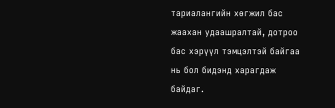тариалангийн хөгжил бас жаахан удаашралтай, дотроо бас хэрүүл тэмцэлтэй байгаа нь бол бидэнд харагдаж байдаг.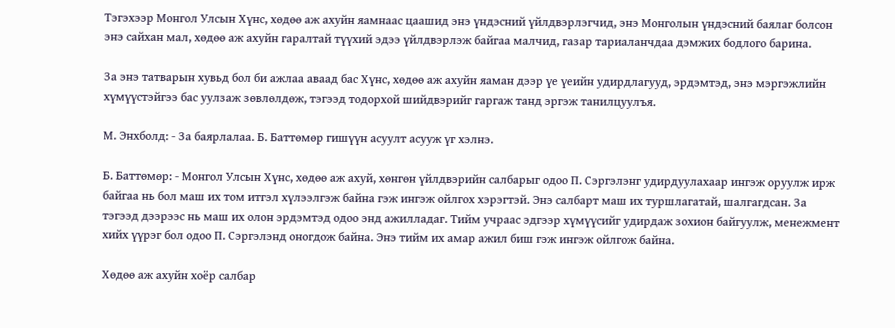Тэгэхээр Монгол Улсын Хүнс, хөдөө аж ахуйн яамнаас цаашид энэ үндэсний үйлдвэрлэгчид, энэ Монголын үндэсний баялаг болсон энэ сайхан мал, хөдөө аж ахуйн гаралтай түүхий эдээ үйлдвэрлэж байгаа малчид, газар тариаланчдаа дэмжих бодлого барина.

За энэ татварын хувьд бол би ажлаа аваад бас Хүнс, хөдөө аж ахуйн яаман дээр үе үеийн удирдлагууд, эрдэмтэд, энэ мэргэжлийн хүмүүстэйгээ бас уулзаж зөвлөлдөж, тэгээд тодорхой шийдвэрийг гаргаж танд эргэж танилцуулъя.

М. Энхболд: - За баярлалаа. Б. Баттөмөр гишүүн асуулт асууж үг хэлнэ.

Б. Баттөмөр: - Монгол Улсын Хүнс, хөдөө аж ахуй, хөнгөн үйлдвэрийн салбарыг одоо П. Сэргэлэнг удирдуулахаар ингэж оруулж ирж байгаа нь бол маш их том итгэл хүлээлгэж байна гэж ингэж ойлгох хэрэгтэй. Энэ салбарт маш их туршлагатай, шалгагдсан. За тэгээд дээрээс нь маш их олон эрдэмтэд одоо энд ажилладаг. Тийм учраас эдгээр хүмүүсийг удирдаж зохион байгуулж, менежмент хийх үүрэг бол одоо П. Сэргэлэнд оногдож байна. Энэ тийм их амар ажил биш гэж ингэж ойлгож байна.

Хөдөө аж ахуйн хоёр салбар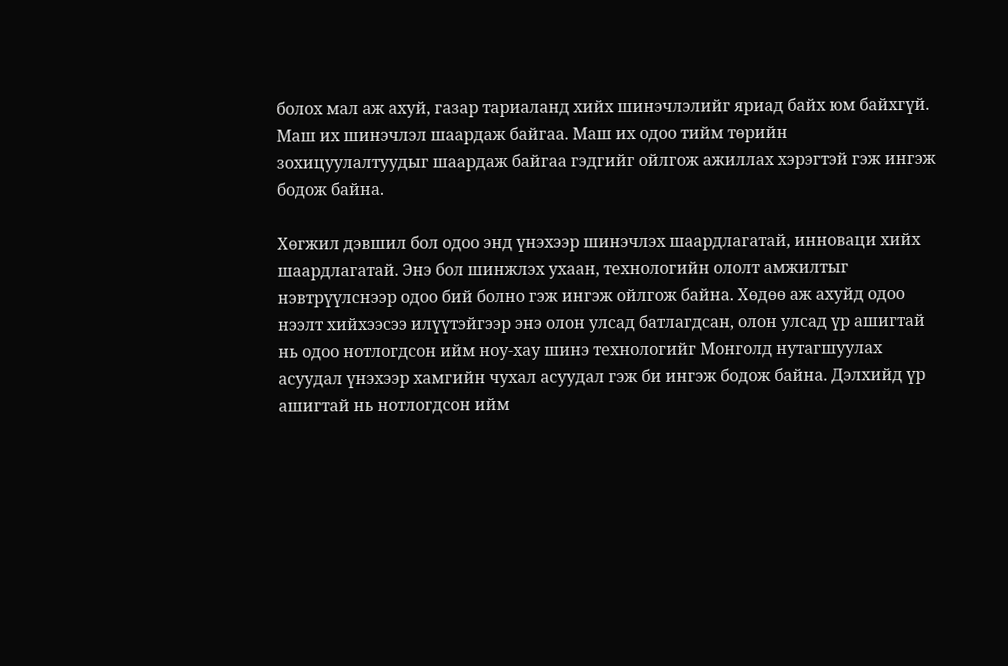болох мал аж ахуй, газар тариаланд хийх шинэчлэлийг яриад байх юм байхгүй. Маш их шинэчлэл шаардаж байгаа. Маш их одоо тийм төрийн зохицуулалтуудыг шаардаж байгаа гэдгийг ойлгож ажиллах хэрэгтэй гэж ингэж бодож байна.

Хөгжил дэвшил бол одоо энд үнэхээр шинэчлэх шаардлагатай, инноваци хийх шаардлагатай. Энэ бол шинжлэх ухаан, технологийн ололт амжилтыг нэвтрүүлснээр одоо бий болно гэж ингэж ойлгож байна. Хөдөө аж ахуйд одоо нээлт хийхээсээ илүүтэйгээр энэ олон улсад батлагдсан, олон улсад үр ашигтай нь одоо нотлогдсон ийм ноу-хау шинэ технологийг Монголд нутагшуулах асуудал үнэхээр хамгийн чухал асуудал гэж би ингэж бодож байна. Дэлхийд үр ашигтай нь нотлогдсон ийм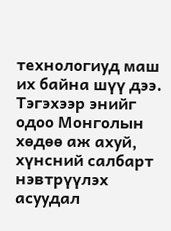технологиуд маш их байна шүү дээ. Тэгэхээр энийг одоо Монголын хөдөө аж ахуй, хүнсний салбарт нэвтрүүлэх асуудал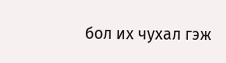бол их чухал гэж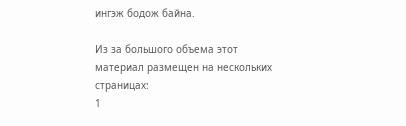ингэж бодож байна.

Из за большого объема этот материал размещен на нескольких страницах:
1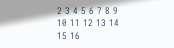2 3 4 5 6 7 8 9 10 11 12 13 14 15 16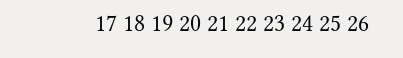17 18 19 20 21 22 23 24 25 26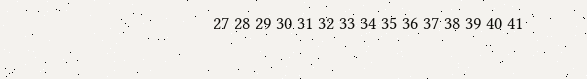27 28 29 30 31 32 33 34 35 36 37 38 39 40 41